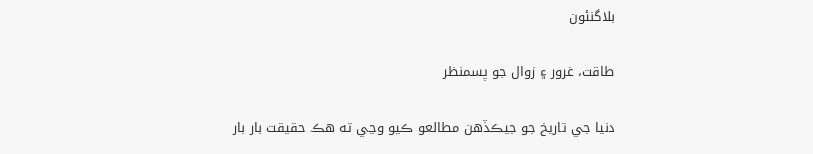بلاگنئون

طاقت، غرور ۽ زوال جو پسمنظر

دنيا جي تاريخ جو جيڪڏهن مطالعو ڪيو وڃي ته هڪ حقيقت بار بار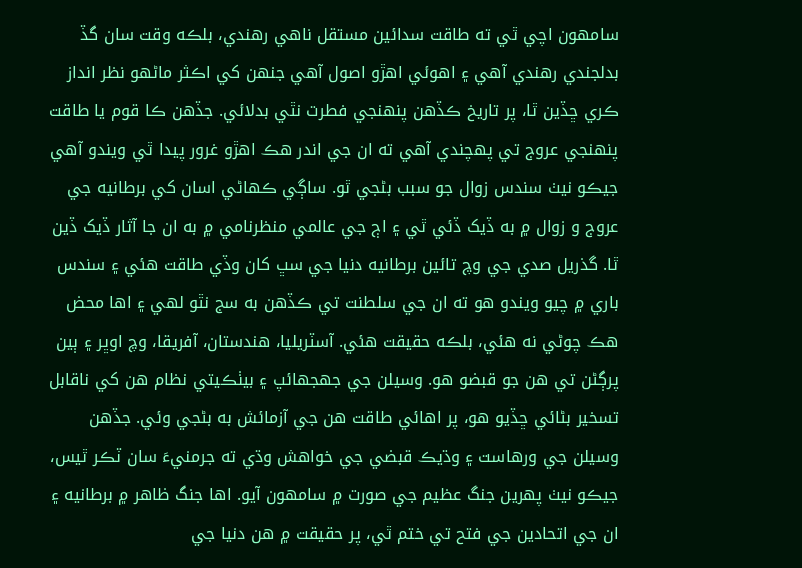سامهون اچي ٿي ته طاقت سدائين مستقل ناهي رهندي، بلڪه وقت سان گڏ بدلجندي رهندي آهي ۽ اهوئي اهڙو اصول آهي جنهن کي اڪثر ماڻهو نظر انداز ڪري ڇڏين ٿا، پر تاريخ ڪڏهن پنهنجي فطرت نٿي بدلائي. جڏهن ڪا قوم يا طاقت پنهنجي عروج تي پهچندي آهي ته ان جي اندر هڪ اھڙو غرور پيدا ٿي ويندو آهي جيڪو نيٺ سندس زوال جو سبب بڻجي ٿو. ساڳي ڪهاڻي اسان کي برطانيه جي عروج و زوال ۾ به ڏيک ڏئي ٿي ۽ اڄ جي عالمي منظرنامي ۾ به ان جا آثار ڏيک ڏين ٿا. گذريل صدي جي وچ تائين برطانيه دنيا جي سڀ کان وڏي طاقت هئي ۽ سندس باري ۾ چيو ويندو هو ته ان جي سلطنت تي ڪڏهن به سج نٿو لهي ۽ اها محض هڪ چوڻي نه هئي، بلڪه حقيقت هئي. آسٽريليا، هندستان، آفريقا، وچ اوڀر ۽ ٻين پرڳڻن تي هن جو قبضو هو. وسيلن جي جهجهائپ ۽ بيٺڪيتي نظام هن کي ناقابل تسخير بڻائي ڇڏيو هو، پر اهائي طاقت هن جي آزمائش به بڻجي وئي. جڏهن وسيلن جي ورهاست ۽ وڌيڪ قبضي جي خواهش وڌي ته جرمنيءَ سان ٽڪر ٿيس، جيڪو نيٺ پهرين جنگ عظيم جي صورت ۾ سامهون آيو. اها جنگ ظاهر ۾ برطانيه ۽ ان جي اتحادين جي فتح تي ختم ٿي، پر حقيقت ۾ هن دنيا جي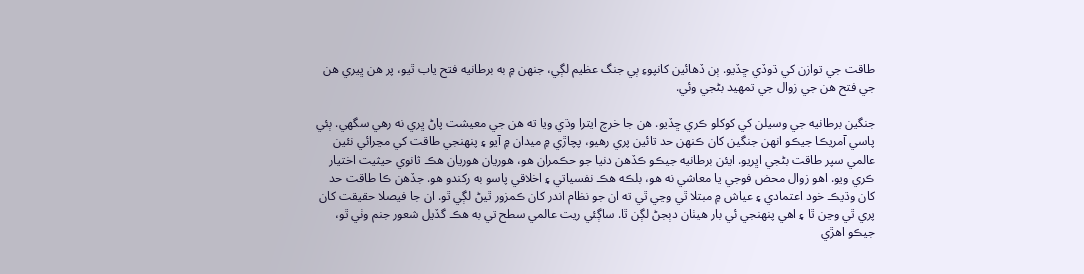طاقت جي توازن کي ڌوڏي ڇڏيو. ٻن ڏهائين کانپوءِ ٻي جنگ عظيم لڳي، جنهن ۾ به برطانيه فتح ياب ٿيو، پر هن ڀيري هن جي فتح هن جي زوال جي تمهيد بڻجي وئي.

جنگين برطانيه جي وسيلن کي کوکلو ڪري ڇڏيو. هن جا خرچ ايترا وڌي ويا ته هن جي معيشت پاڻ ڀري نه رهي سگهي. ٻئي پاسي آمريڪا جيڪو انهن جنگين کان ڪنهن حد تائين پري رهيو، پچاڙي ۾ ميدان ۾ آيو ۽ پنهنجي طاقت کي مڃرائي نئين عالمي سپر طاقت بڻجي اڀريو. ايئن برطانيه جيڪو ڪڏهن دنيا جو حڪمران هو، هوريان هوريان هڪ ثانوي حيثيت اختيار ڪري ويو. اهو زوال محض فوجي يا معاشي نه هو، بلڪه هڪ نفسياتي ۽ اخلاقي پاسو به رکندو هو. جڏهن ڪا طاقت حد کان وڌيڪ خود اعتمادي ۽ عياش ۾ مبتلا ٿي وڃي ٿي ته ان جو نظام اندر کان ڪمزور ٿيڻ لڳي ٿو. ان جا فيصلا حقيقت کان پري ٿي وڃن ٿا ۽ اهي پنهنجي ئي بار هيٺان دٻجڻ لڳن ٿا. ساڳئي ريت عالمي سطح تي به هڪ گڏيل شعور جنم وٺي ٿو، جيڪو اهڙي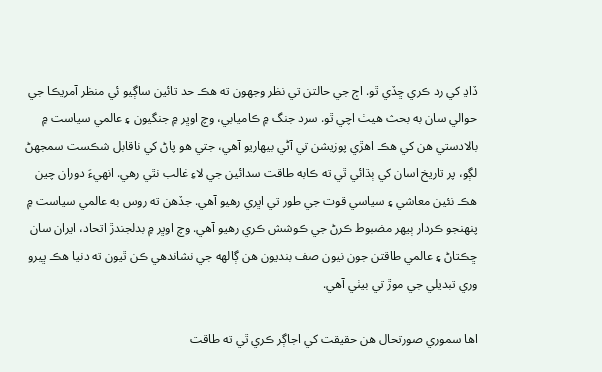ڏاڍ کي رد ڪري ڇڏي ٿو. اڄ جي حالتن تي نظر وجهون ته هڪ حد تائين ساڳيو ئي منظر آمريڪا جي حوالي سان به بحث هيٺ اچي ٿو. سرد جنگ ۾ ڪاميابي، وچ اوڀر ۾ جنگيون ۽ عالمي سياست ۾ بالادستي هن کي هڪ اهڙي پوزيشن تي آڻي بيهاريو آهي، جتي هو پاڻ کي ناقابل شڪست سمجهڻ لڳو، پر تاريخ اسان کي ٻڌائي ٿي ته ڪابه طاقت سدائين جي لاءِ غالب نٿي رهي. انهيءَ دوران چين هڪ نئين معاشي ۽ سياسي قوت جي طور تي اڀري رهيو آهي. جڏهن ته روس به عالمي سياست ۾ پنهنجو ڪردار ٻيهر مضبوط ڪرڻ جي ڪوشش ڪري رهيو آهي. وچ اوڀر ۾ بدلجندڙ اتحاد، ايران سان ڇڪتاڻ ۽ عالمي طاقتن جون نيون صف بنديون هن ڳالھه جي نشاندهي ڪن ٿيون ته دنيا هڪ ڀيرو وري تبديلي جي موڙ تي بيٺي آهي.

اها سموري صورتحال هن حقيقت کي اجاڳر ڪري ٿي ته طاقت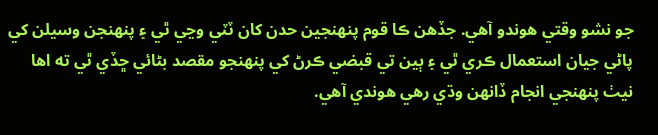جو نشو وقتي هوندو آهي. جڏهن ڪا قوم پنهنجين حدن کان ٽٽي وڃي ٿي ۽ پنهنجن وسيلن کي پاڻي جيان استعمال ڪري ٿي ۽ ٻين تي قبضي ڪرڻ کي پنهنجو مقصد بڻائي ڇڏي ٿي ته اها نيٺ پنهنجي انجام ڏانهن وڌي رهي هوندي آهي.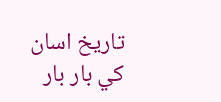تاريخ اسان کي بار بار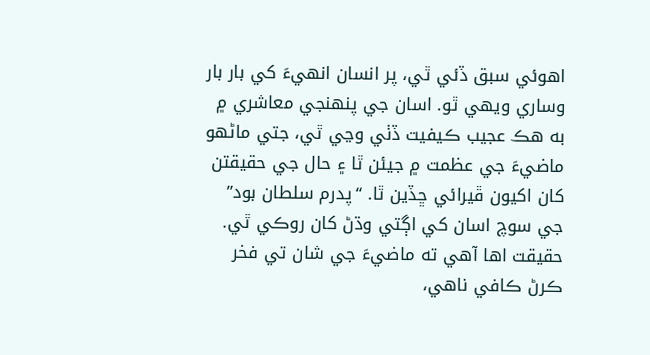اهوئي سبق ڏئي ٿي، پر انسان انهيءَ کي بار بار وساري ويهي ٿو. اسان جي پنهنجي معاشري ۾ به هڪ عجيب ڪيفيت ڏٺي وڃي ٿي، جتي ماڻهو ماضيءَ جي عظمت ۾ جيئن ٿا ۽ حال جي حقيقتن کان اکيون ڦيرائي ڇڏين ٿا. “پدرم سلطان بود” جي سوچ اسان کي اڳتي وڌڻ کان روڪي ٿي. حقيقت اها آهي ته ماضيءَ جي شان تي فخر ڪرڻ ڪافي ناهي،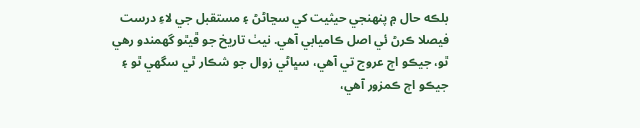بلڪه حال ۾ پنهنجي حيثيت کي سڃاڻڻ ۽ مستقبل جي لاءِ درست فيصلا ڪرڻ ئي اصل ڪاميابي آهي. نيٺ تاريخ جو ڦيٿو گهمندو رهي ٿو، جيڪو اڄ عروج تي آهي، سڀاڻي زوال جو شڪار ٿي سگهي ٿو ۽ جيڪو اڄ ڪمزور آهي،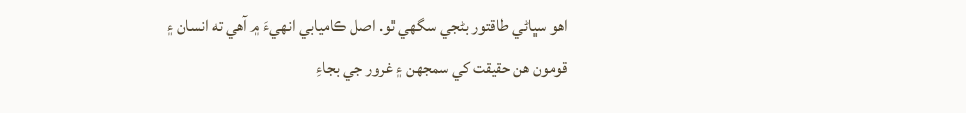اهو سڀاڻي طاقتور بڻجي سگهي ٿو. اصل ڪاميابي انهيءَ ۾ آهي ته انسان ۽ قومون هن حقيقت کي سمجهن ۽ غرور جي بجاءِ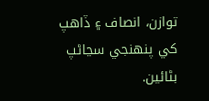توازن، انصاف ۽ ڏاهپ کي پنهنجي سڃاڻپ بڻائين.